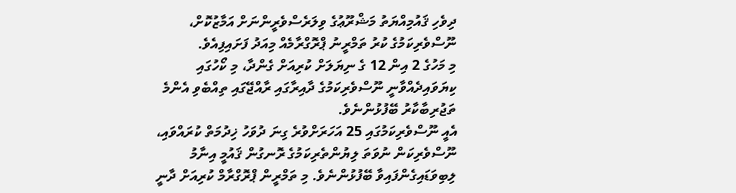ދިވެހި ޤައުމިއްޔަތު މަޝްރޫޢުގެ ވިލަރެސްވެރީންނަށް އަމާޒުކޮށް، ނޫސްވެރިކަމުގެ ކުރު ތަމްރީނު ޕްރޮގްރާމެއް މިއަދު ފަށައިފިއެވެ.
މި މަހުގެ 2 އިން 12 ގެ ނިޔަލަށް ކުރިއަށް ގެންދާ، މި ކޯހުގައި ކިޔަވައިދެއްވާނީ ނޫސްވެރިކަމުގެ ދާއިރާގައި ރާއްޖޭގައި ތިއްބެވި އެންމެ ތަޖުރިބާކާރު ބޭފުޅުންނެވެ.
އެއީ ނޫސްވެރިކަމުގައި 25 އަހަރަށްވުރެ ގިނަ ދުވަހު ޚިދުމަތް ކުރައްވައި، ނޫސްވެރިކަން ނުވަތަ ލިޔުންތެރިކަމުގެ ރޮނގުން ޤައުމީ އިނާމު ލިބިވަޑައިގެންފައިވާ ބޭފުޅުންނެވެ. މި ތަމްރީން ޕްރޮގްރާމް ކުރިއަށް ދާނީ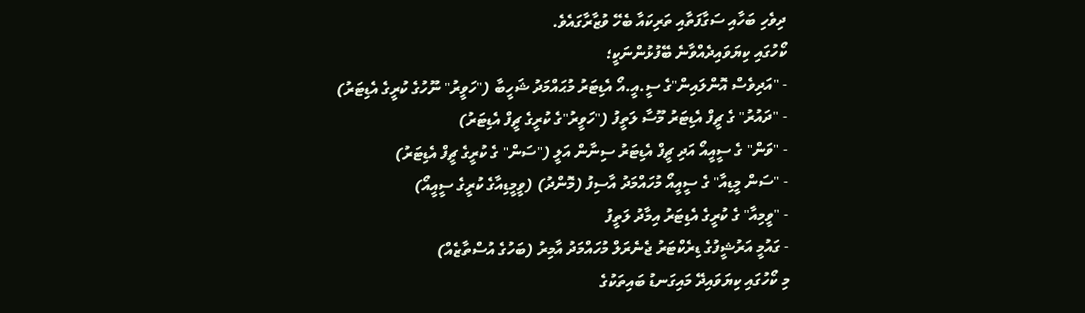ދިވެހި ބަހާއި ސަގާފަތާއި ތަރިކައާ ބެހޭ ވުޒާރާގައެވެ.
ކޯހުގައި ކިޔަވައިދެއްވާނެ ބޭފުޅުންނަކީ؛
- "އަދިވެސް އޮންލައިން"ގެ ސީ.އީ.އޯ އެޑިޓަރު މުޙައްމަދު ޝަހީބާ ("ހަވީރު" ނޫހުގެ ކުރީގެ އެޑިޓަރު)
- "ދައުރު" ގެ ޗީފް އެޑިޓަރު މޫސާ ލަތީފު ("ހަވީރު"ގެ ކުރީގެ ޗީފް އެޑިޓަރު)
- "ވަން" ގެ ސީއީއޯ އަދި ޗީފް އެޑިޓަރު ސިނާން އަލީ ("ސަން" ގެ ކުރީގެ ޗީފް އެޑިޓަރު)
- "ސަން މީޑިއާ" ގެ ސީއީއޯ މުހައްމަދު އާސިފު (މޮންދު) (ވީމީޑިއާގެ ކުރީގެ ސީއީއޯ)
- "ވީމިއާ" ގެ ކުރީގެ އެޑިޓަރު އިމާދު ލަތީފު
- ގައުމީ އަރުޝީފުގެ ޑިރެކްޓަރު ޖެނެރަލް މުހައްމަދު އާމިރު (ބަހުގެ އުސްތާޒެއް)
މި ކޯހުގައި ކިޔަވައިދޭ މައިގަނޑު ބައިތަކުގެ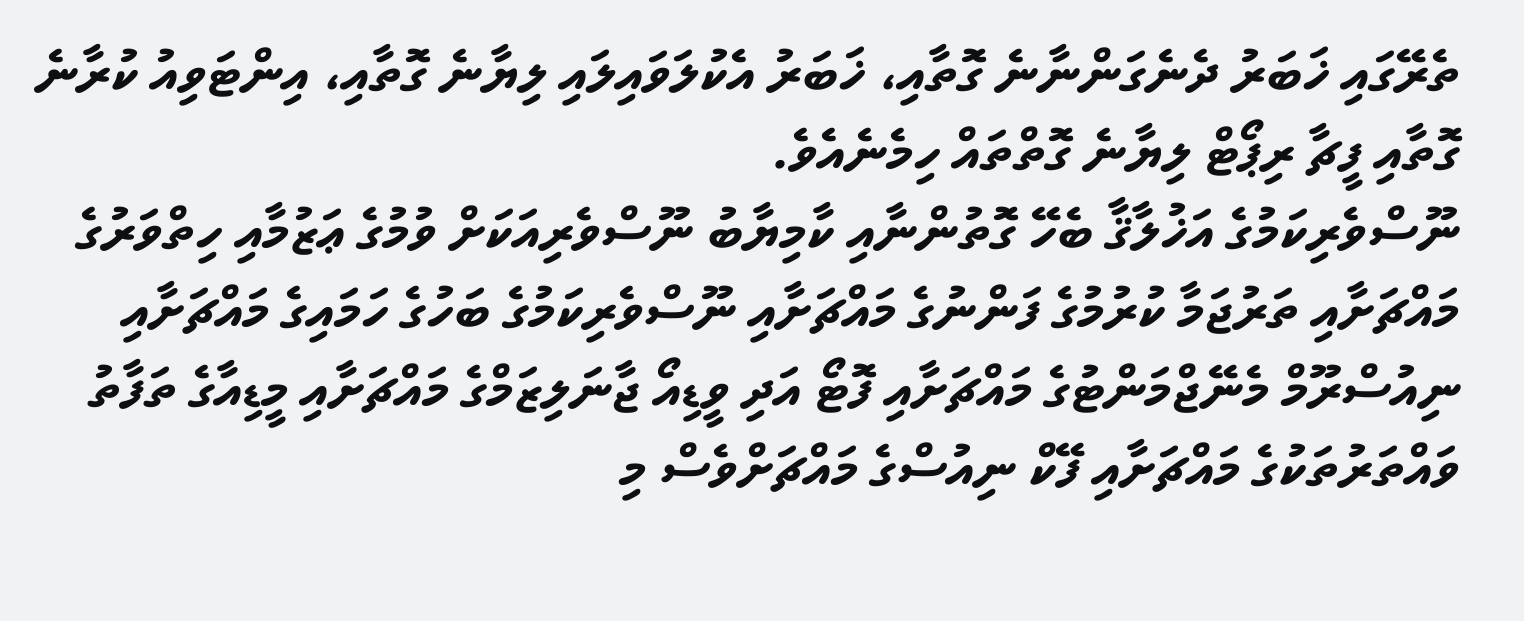ތެރޭގައި ޚަބަރު ދެނެގަންނާނެ ގޮތާއި، ޚަބަރު އެކުލަވައިލައި ލިޔާނެ ގޮތާއި، އިންޓަވިއު ކުރާނެ ގޮތާއި ފީޗާ ރިޕޯޓް ލިޔާނެ ގޮތްތައް ހިމެނެއެވެ.
ނޫސްވެރިކަމުގެ އަޚުލާޤާ ބެހޭ ގޮތުންނާއި ކާމިޔާބު ނޫސްވެރިއަކަށް ވުމުގެ ޢަޒުމާއި ހިތްވަރުގެ މައްޗަށާއި ތަރުޖަމާ ކުރުމުގެ ފަންނުގެ މައްޗަށާއި ނޫސްވެރިކަމުގެ ބަހުގެ ހަމައިގެ މައްޗަށާއި ނިއުސްރޫމް މެނޭޖްމަންޓުގެ މައްޗަށާއި ފޮޓޯ އަދި ވީޑިއޯ ޖާނަލިޒަމްގެ މައްޗަށާއި މީޑިއާގެ ތަފާތު ވައްތަރުތަކުގެ މައްޗަށާއި ފޭކް ނިއުސްގެ މައްޗަށްވެސް މި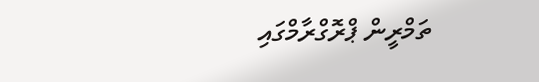ތަމްރީން ޕްރޮގްރާމްގައި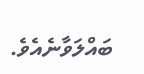ބައްލަވާނެއެވެ.